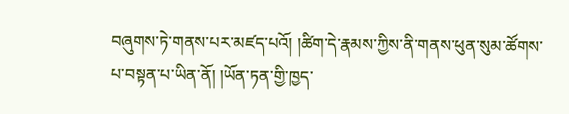བཞུགས་ཏེ་གནས་པར་མཛད་པའོ། །ཚིག་དེ་རྣམས་ཀྱིས་ནི་གནས་ཕུན་སུམ་ཚོགས་པ་བསྟན་པ་ཡིན་ནོ། །ཡོན་ཏན་གྱི་ཁྱད་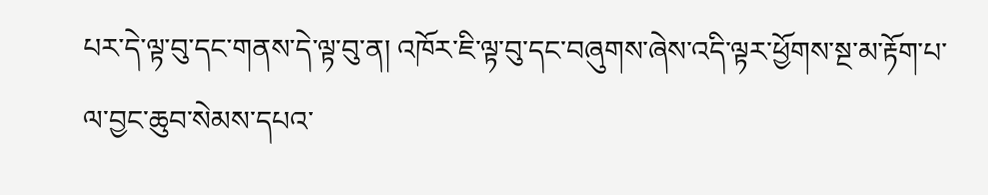པར་དེ་ལྟ་བུ་དང་གནས་དེ་ལྟ་བུ་ན། འཁོར་ཇི་ལྟ་བུ་དང་བཞུགས་ཞེས་འདི་ལྟར་ཕྱོགས་སྔ་མ་རྟོག་པ་ལ་བྱང་ཆུབ་སེམས་དཔའ་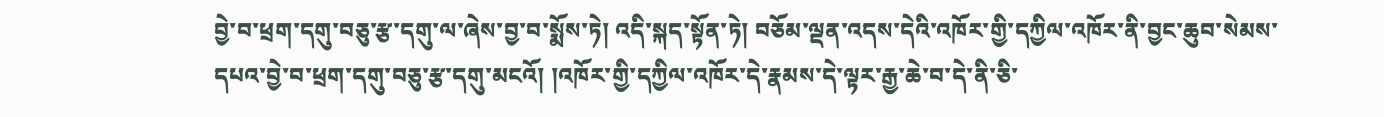བྱེ་བ་ཕྲག་དགུ་བཅུ་རྩ་དགུ་ལ་ཞེས་བྱ་བ་སྨོས་ཏེ། འདི་སྐད་སྟོན་ཏེ། བཅོམ་ལྡན་འདས་དེའི་འཁོར་གྱི་དཀྱིལ་འཁོར་ནི་བྱང་ཆུབ་སེམས་དཔའ་བྱེ་བ་ཕྲག་དགུ་བཅུ་རྩ་དགུ་མངའོ། །འཁོར་གྱི་དཀྱིལ་འཁོར་དེ་རྣམས་དེ་ལྟར་རྒྱ་ཆེ་བ་དེ་ནི་ཅི་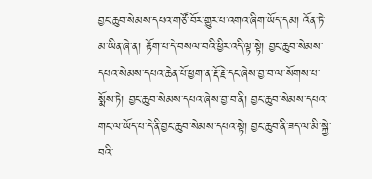བྱང་ཆུབ་སེམས་དཔའ་གཙོ་བོར་གྱུར་པ་འགའ་ཞིག་ཡོད་དམ། འོན་ཏེ་མ་ཡིན་ཞེ་ན། རྟོག་པ་དེ་བསལ་བའི་ཕྱིར་འདི་ལྟ་སྟེ། བྱང་ཆུབ་སེམས་དཔའ་སེམས་དཔའ་ཆེན་པོ་ཕྱག་ན་རྡོ་རྗེ་དང་ཞེས་བྱ་བ་ལ་སོགས་པ་སྨོས་ཏེ། བྱང་ཆུབ་སེམས་དཔའ་ཞེས་བྱ་བ་ནི། བྱང་ཆུབ་སེམས་དཔའ་གང་ལ་ཡོད་པ་དེ་ནི་བྱང་ཆུབ་སེམས་དཔའ་སྟེ། བྱང་ཆུབ་ནི་ཟད་ལ་མི་སྐྱེ་བའི་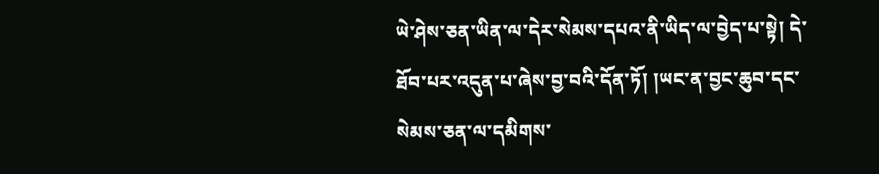ཡེ་ཤེས་ཅན་ཡིན་ལ་དེར་སེམས་དཔའ་ནི་ཡིད་ལ་བྱེད་པ་སྟེ། དེ་ཐོབ་པར་འདུན་པ་ཞེས་བྱ་བའི་དོན་ཏོ། །ཡང་ན་བྱང་ཆུབ་དང་སེམས་ཅན་ལ་དམིགས་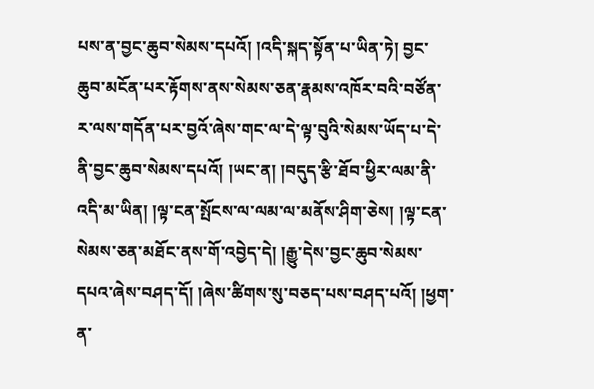པས་ན་བྱང་ཆུབ་སེམས་དཔའོ། །འདི་སྐད་སྟོན་པ་ཡིན་ཏེ། བྱང་ཆུབ་མངོན་པར་རྟོགས་ནས་སེམས་ཅན་རྣམས་འཁོར་བའི་བཙོན་ར་ལས་གདོན་པར་བྱའོ་ཞེས་གང་ལ་དེ་ལྟ་བུའི་སེམས་ཡོད་པ་དེ་ནི་བྱང་ཆུབ་སེམས་དཔའོ། །ཡང་ན། །བདུད་རྩི་ཐོབ་ཕྱིར་ལམ་ནི་འདི་མ་ཡིན། །ལྟ་ངན་སྤོངས་ལ་ལམ་ལ་མནོས་ཤིག་ཅེས། །ལྟ་ངན་སེམས་ཅན་མཐོང་ནས་གོ་འབྱེད་དེ། །རྒྱུ་དེས་བྱང་ཆུབ་སེམས་དཔའ་ཞེས་བཤད་དོ། །ཞེས་ཚིགས་སུ་བཅད་པས་བཤད་པའོ། །ཕྱག་ན་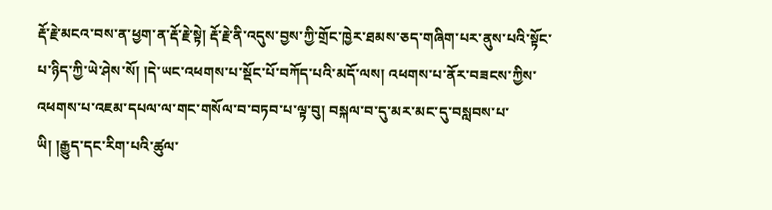རྡོ་རྗེ་མངའ་བས་ན་ཕྱག་ན་རྡོ་རྗེ་སྟེ། རྡོ་རྗེ་ནི་འདུས་བྱས་ཀྱི་གྲོང་ཁྱེར་ཐམས་ཅད་གཞིག་པར་ནུས་པའི་སྟོང་པ་ཉིད་ཀྱི་ཡེ་ཤེས་སོ། །དེ་ཡང་འཕགས་པ་སྡོང་པོ་བཀོད་པའི་མདོ་ལས། འཕགས་པ་ནོར་བཟངས་ཀྱིས་འཕགས་པ་འཇམ་དཔལ་ལ་གང་གསོལ་བ་བཏབ་པ་ལྟ་བུ། བསྐལ་བ་དུ་མར་མང་དུ་བསླབས་པ་ཡི། །རྒྱུད་དང་རིག་པའི་ཚུལ་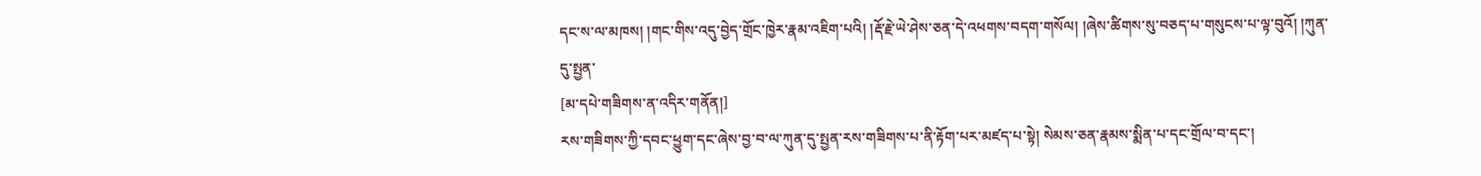དང་ས་ལ་མཁས། །གང་གིས་འདུ་བྱེད་གྲོང་ཁྱེར་རྣམ་འཇིག་པའི། །རྡོ་རྗེ་ཡེ་ཤེས་ཅན་དེ་འཕགས་བདག་གསོལ། །ཞེས་ཚིགས་སུ་བཅད་པ་གསུངས་པ་ལྟ་བུའོ། །ཀུན་དུ་སྤྱན་
[མ་དཔེ་གཟིགས་ན་འདིར་གནོན།]
རས་གཟིགས་ཀྱི་དབང་ཕྱུག་དང་ཞེས་བྱ་བ་ལ་ཀུན་དུ་སྤྱན་རས་གཟིགས་པ་ནི་རྟོག་པར་མཛད་པ་སྟེ། སེམས་ཅན་རྣམས་སྨིན་པ་དང་གྲོལ་བ་དང་།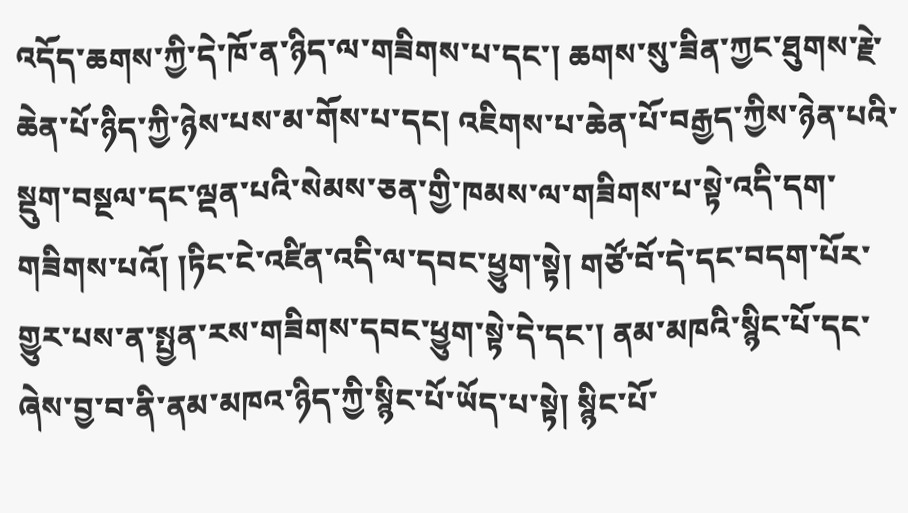འདོད་ཆགས་ཀྱི་དེ་ཁོ་ན་ཉིད་ལ་གཟིགས་པ་དང་། ཆགས་སུ་ཟིན་ཀྱང་ཐུགས་རྗེ་ཆེན་པོ་ཉིད་ཀྱི་ཉེས་པས་མ་གོས་པ་དང། འཇིགས་པ་ཆེན་པོ་བརྒྱད་ཀྱིས་ཉེན་པའི་སྡུག་བསྔལ་དང་ལྡན་པའི་སེམས་ཅན་གྱི་ཁམས་ལ་གཟིགས་པ་སྟེ་འདི་དག་གཟིགས་པའོ། །ཏིང་ངེ་འཛིན་འདི་ལ་དབང་ཕྱུག་སྟེ། གཙོ་བོ་དེ་དང་བདག་པོར་གྱུར་པས་ན་སྤྱན་རས་གཟིགས་དབང་ཕྱུག་སྟེ་དེ་དང་། ནམ་མཁའི་སྙིང་པོ་དང་ཞེས་བྱ་བ་ནི་ནམ་མཁའ་ཉིད་ཀྱི་སྙིང་པོ་ཡོད་པ་སྟེ། སྙིང་པོ་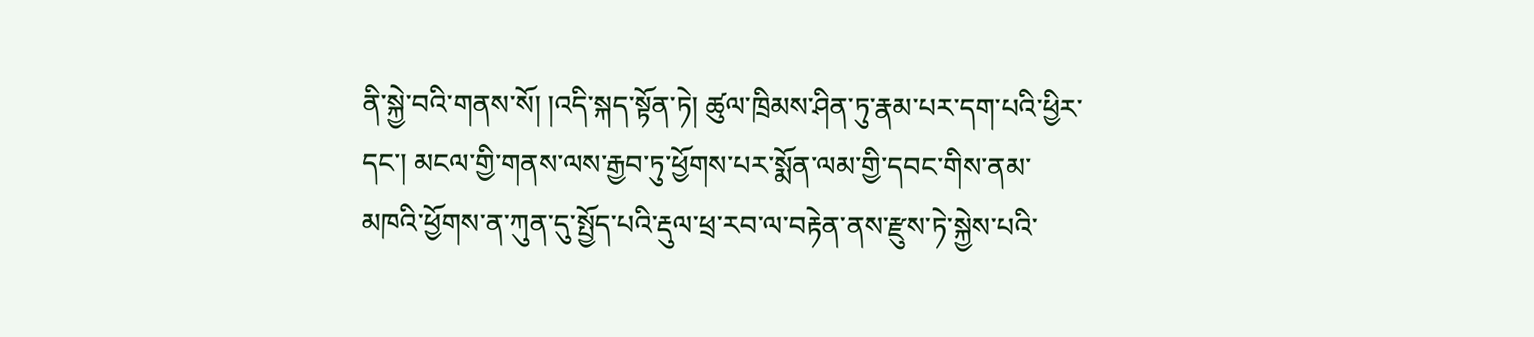ནི་སྐྱེ་བའི་གནས་སོ། །འདི་སྐད་སྟོན་ཏེ། ཚུལ་ཁྲིམས་ཤིན་ཏུ་རྣམ་པར་དག་པའི་ཕྱིར་དང་། མངལ་གྱི་གནས་ལས་རྒྱབ་ཏུ་ཕྱོགས་པར་སྨོན་ལམ་གྱི་དབང་གིས་ནམ་མཁའི་ཕྱོགས་ན་ཀུན་དུ་སྤྱོད་པའི་རྡུལ་ཕྲ་རབ་ལ་བརྟེན་ནས་རྫུས་ཏེ་སྐྱེས་པའི་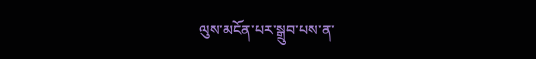ལུས་མངོན་པར་སྒྲུབ་པས་ན་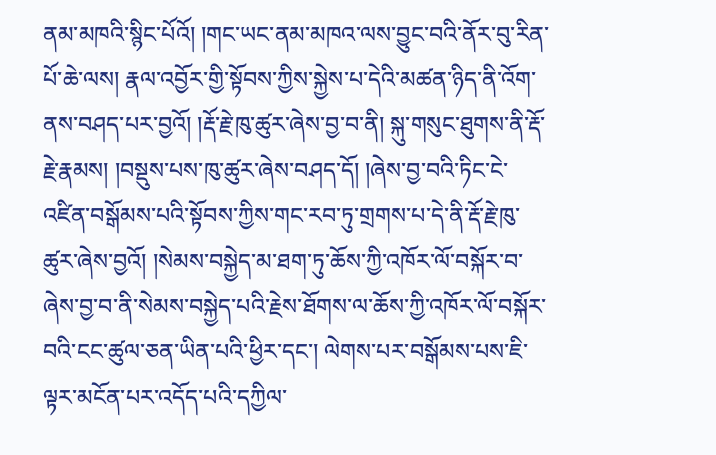ནམ་མཁའི་སྙིང་པོའོ། །གང་ཡང་ནམ་མཁའ་ལས་བྱུང་བའི་ནོར་བུ་རིན་པོ་ཆེ་ལས། རྣལ་འབྱོར་གྱི་སྟོབས་ཀྱིས་སྐྱེས་པ་དེའི་མཚན་ཉིད་ནི་འོག་ནས་བཤད་པར་བྱའོ། །རྡོ་རྗེ་ཁུ་ཚུར་ཞེས་བྱ་བ་ནི། སྐུ་གསུང་ཐུགས་ནི་རྡོ་རྗེ་རྣམས། །བསྡུས་པས་ཁུ་ཚུར་ཞེས་བཤད་དོ། །ཞེས་བྱ་བའི་ཏིང་ངེ་འཛིན་བསྒོམས་པའི་སྟོབས་ཀྱིས་གང་རབ་ཏུ་གྲགས་པ་དེ་ནི་རྡོ་རྗེ་ཁུ་ཚུར་ཞེས་བྱའོ། །སེམས་བསྐྱེད་མ་ཐག་ཏུ་ཆོས་ཀྱི་འཁོར་ལོ་བསྐོར་བ་ཞེས་བྱ་བ་ནི་སེམས་བསྐྱེད་པའི་རྗེས་ཐོགས་ལ་ཆོས་ཀྱི་འཁོར་ལོ་བསྐོར་བའི་ངང་ཚུལ་ཅན་ཡིན་པའི་ཕྱིར་དང་། ལེགས་པར་བསྒོམས་པས་ཇི་ལྟར་མངོན་པར་འདོད་པའི་དཀྱིལ་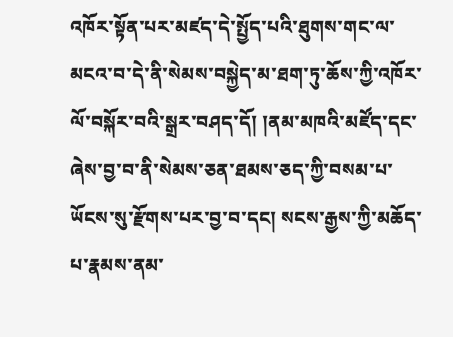འཁོར་སྟོན་པར་མཛད་དེ་སྤྱོད་པའི་ཐུགས་གང་ལ་མངའ་བ་དེ་ནི་སེམས་བསྐྱེད་མ་ཐག་ཏུ་ཆོས་ཀྱི་འཁོར་ལོ་བསྐོར་བའི་སྒྲར་བཤད་དོ། །ནམ་མཁའི་མཛོད་དང་ཞེས་བྱ་བ་ནི་སེམས་ཅན་ཐམས་ཅད་ཀྱི་བསམ་པ་ཡོངས་སུ་རྫོགས་པར་བྱ་བ་དང། སངས་རྒྱས་ཀྱི་མཆོད་པ་རྣམས་ནམ་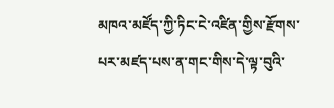མཁའ་མཛོད་ཀྱི་ཏིང་ངེ་འཛིན་གྱིས་རྫོགས་པར་མཛད་པས་ན་གང་གིས་དེ་ལྟ་བུའི་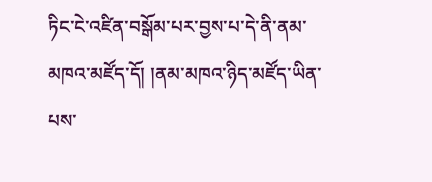ཏིང་ངེ་འཛིན་བསྒོམ་པར་བྱས་པ་དེ་ནི་ནམ་མཁའ་མཛོད་དོ། །ནམ་མཁའ་ཉིད་མཛོད་ཡིན་པས་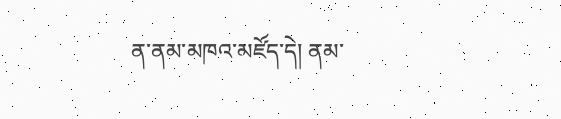ན་ནམ་མཁའ་མཛོད་དེ། ནམ་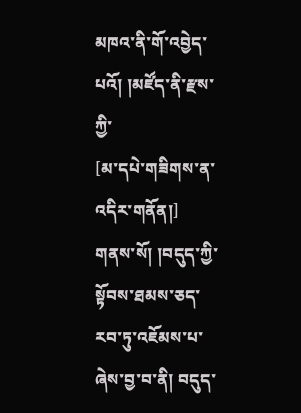མཁའ་ནི་གོ་འབྱེད་པའོ། །མཛོད་ནི་རྫས་ཀྱི་
[མ་དཔེ་གཟིགས་ན་འདིར་གནོན།]
གནས་སོ། །བདུད་ཀྱི་སྟོབས་ཐམས་ཅད་རབ་ཏུ་འཇོམས་པ་ཞེས་བྱ་བ་ནི། བདུད་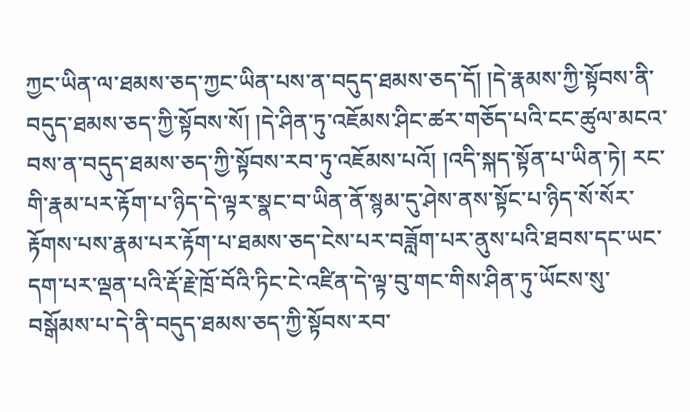ཀྱང་ཡིན་ལ་ཐམས་ཅད་ཀྱང་ཡིན་པས་ན་བདུད་ཐམས་ཅད་དོ། །དེ་རྣམས་ཀྱི་སྟོབས་ནི་བདུད་ཐམས་ཅད་ཀྱི་སྟོབས་སོ། །དེ་ཤིན་ཏུ་འཇོམས་ཤིང་ཚར་གཅོད་པའི་ངང་ཚུལ་མངའ་བས་ན་བདུད་ཐམས་ཅད་ཀྱི་སྟོབས་རབ་ཏུ་འཇོམས་པའོ། །འདི་སྐད་སྟོན་པ་ཡིན་ཏེ། རང་གི་རྣམ་པར་རྟོག་པ་ཉིད་དེ་ལྟར་སྣང་བ་ཡིན་ནོ་སྙམ་དུ་ཤེས་ནས་སྟོང་པ་ཉིད་སོ་སོར་རྟོགས་པས་རྣམ་པར་རྟོག་པ་ཐམས་ཅད་ངེས་པར་བཟློག་པར་ནུས་པའི་ཐབས་དང་ཡང་དག་པར་ལྡན་པའི་རྡོ་རྗེ་ཁྲོ་བོའི་ཏིང་ངེ་འཛིན་དེ་ལྟ་བུ་གང་གིས་ཤིན་ཏུ་ཡོངས་སུ་བསྒོམས་པ་དེ་ནི་བདུད་ཐམས་ཅད་ཀྱི་སྟོབས་རབ་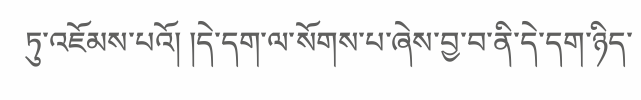ཏུ་འཇོམས་པའོ། །དེ་དག་ལ་སོགས་པ་ཞེས་བྱ་བ་ནི་དེ་དག་ཉིད་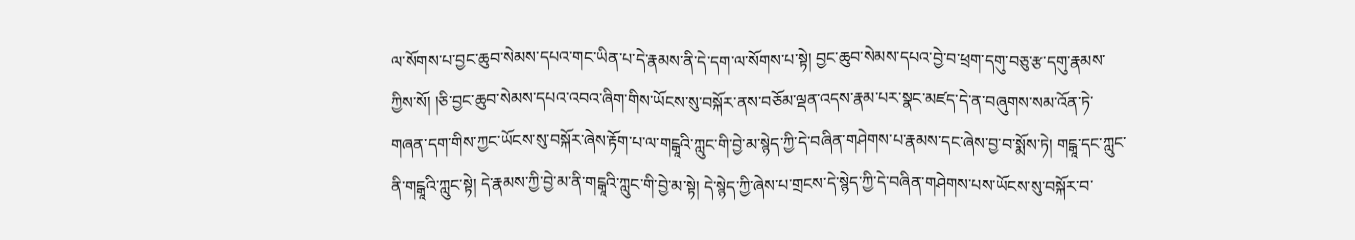ལ་སོགས་པ་བྱང་ཆུབ་སེམས་དཔའ་གང་ཡིན་པ་དེ་རྣམས་ནི་དེ་དག་ལ་སོགས་པ་སྟེ། བྱང་ཆུབ་སེམས་དཔའ་བྱེ་བ་ཕྲག་དགུ་བཅུ་རྩ་དགུ་རྣམས་ཀྱིས་སོ། །ཅི་བྱང་ཆུབ་སེམས་དཔའ་འབའ་ཞིག་གིས་ཡོངས་སུ་བསྐོར་ནས་བཅོམ་ལྡན་འདས་རྣམ་པར་སྣང་མཛད་དེ་ན་བཞུགས་སམ་འོན་ཏེ་གཞན་དག་གིས་ཀྱང་ཡོངས་སུ་བསྐོར་ཞེས་རྟོག་པ་ལ་གངྒཱའི་ཀླུང་གི་བྱེ་མ་སྙེད་ཀྱི་དེ་བཞིན་གཤེགས་པ་རྣམས་དང་ཞེས་བྱ་བ་སྨོས་ཏེ། གངྒཱ་དང་ཀླུང་ནི་གངྒཱའི་ཀླུང་སྟེ། དེ་རྣམས་ཀྱི་བྱེ་མ་ནི་གངྒཱའི་ཀླུང་གི་བྱེ་མ་སྟེ། དེ་སྙེད་ཀྱི་ཞེས་པ་གྲངས་དེ་སྙེད་ཀྱི་དེ་བཞིན་གཤེགས་པས་ཡོངས་སུ་བསྐོར་བ་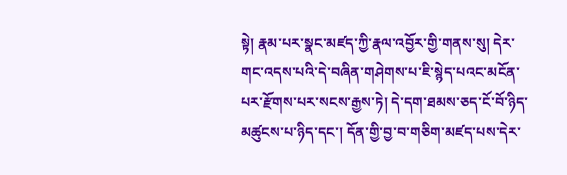སྟེ། རྣམ་པར་སྣང་མཛད་ཀྱི་རྣལ་འབྱོར་གྱི་གནས་སུ། དེར་གང་འདས་པའི་དེ་བཞིན་གཤེགས་པ་ཇི་སྙེད་པའང་མངོན་པར་རྫོགས་པར་སངས་རྒྱས་ཏེ། དེ་དག་ཐམས་ཅད་ངོ་བོ་ཉིད་མཚུངས་པ་ཉིད་དང་། དོན་གྱི་བྱ་བ་གཅིག་མཛད་པས་དེར་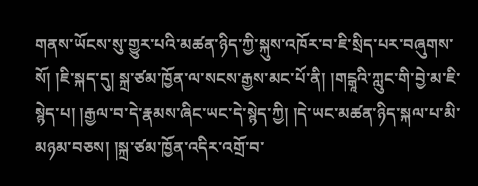གནས་ཡོངས་སུ་གྱུར་པའི་མཚན་ཉིད་ཀྱི་སྐུས་འཁོར་བ་ཇི་སྲིད་པར་བཞུགས་སོ། །ཇི་སྐད་དུ། སྐྲ་ཙམ་ཁྱོན་ལ་སངས་རྒྱས་མང་པོ་ནི། །གངྒཱའི་ཀླུང་གི་བྱེ་མ་ཇི་སྙེད་པ། །རྒྱལ་བ་དེ་རྣམས་ཞིང་ཡང་དེ་སྙེད་ཀྱི། །དེ་ཡང་མཚན་ཉིད་སྐལ་པ་མི་མཉམ་བཅས། །སྐྲ་ཙམ་ཁྱོན་འདིར་འགྲོ་བ་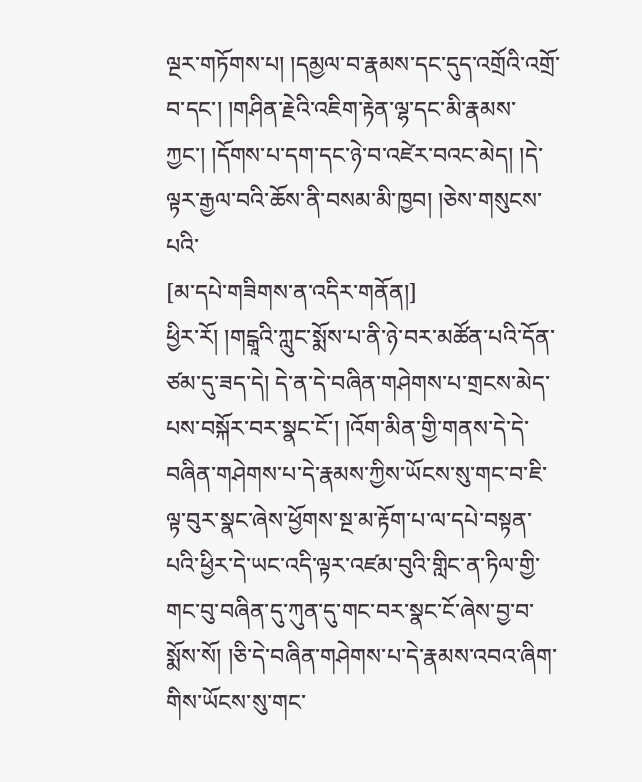ལྔར་གཏོགས་པ། །དམྱལ་བ་རྣམས་དང་དུད་འགྲོའི་འགྲོ་བ་དང་། །གཤིན་རྗེའི་འཇིག་རྟེན་ལྷ་དང་མི་རྣམས་ཀྱང་། །དོགས་པ་དག་དང་ཉེ་བ་འཛེར་བའང་མེད། །དེ་ལྟར་རྒྱལ་བའི་ཆོས་ནི་བསམ་མི་ཁྱབ། །ཅེས་གསུངས་པའི་
[མ་དཔེ་གཟིགས་ན་འདིར་གནོན།]
ཕྱིར་རོ། །གངྒཱའི་ཀླུང་སྨོས་པ་ནི་ཉེ་བར་མཚོན་པའི་དོན་ཙམ་དུ་ཟད་དེ། དེ་ན་དེ་བཞིན་གཤེགས་པ་གྲངས་མེད་པས་བསྐོར་བར་སྣང་ངོ་། །འོག་མིན་གྱི་གནས་དེ་དེ་བཞིན་གཤེགས་པ་དེ་རྣམས་ཀྱིས་ཡོངས་སུ་གང་བ་ཇི་ལྟ་བུར་སྣང་ཞེས་ཕྱོགས་སྔ་མ་རྟོག་པ་ལ་དཔེ་བསྟན་པའི་ཕྱིར་དེ་ཡང་འདི་ལྟར་འཛམ་བུའི་གླིང་ན་ཏིལ་གྱི་གང་བུ་བཞིན་དུ་ཀུན་དུ་གང་བར་སྣང་ངོ་ཞེས་བྱ་བ་སྨོས་སོ། །ཅི་དེ་བཞིན་གཤེགས་པ་དེ་རྣམས་འབའ་ཞིག་གིས་ཡོངས་སུ་གང་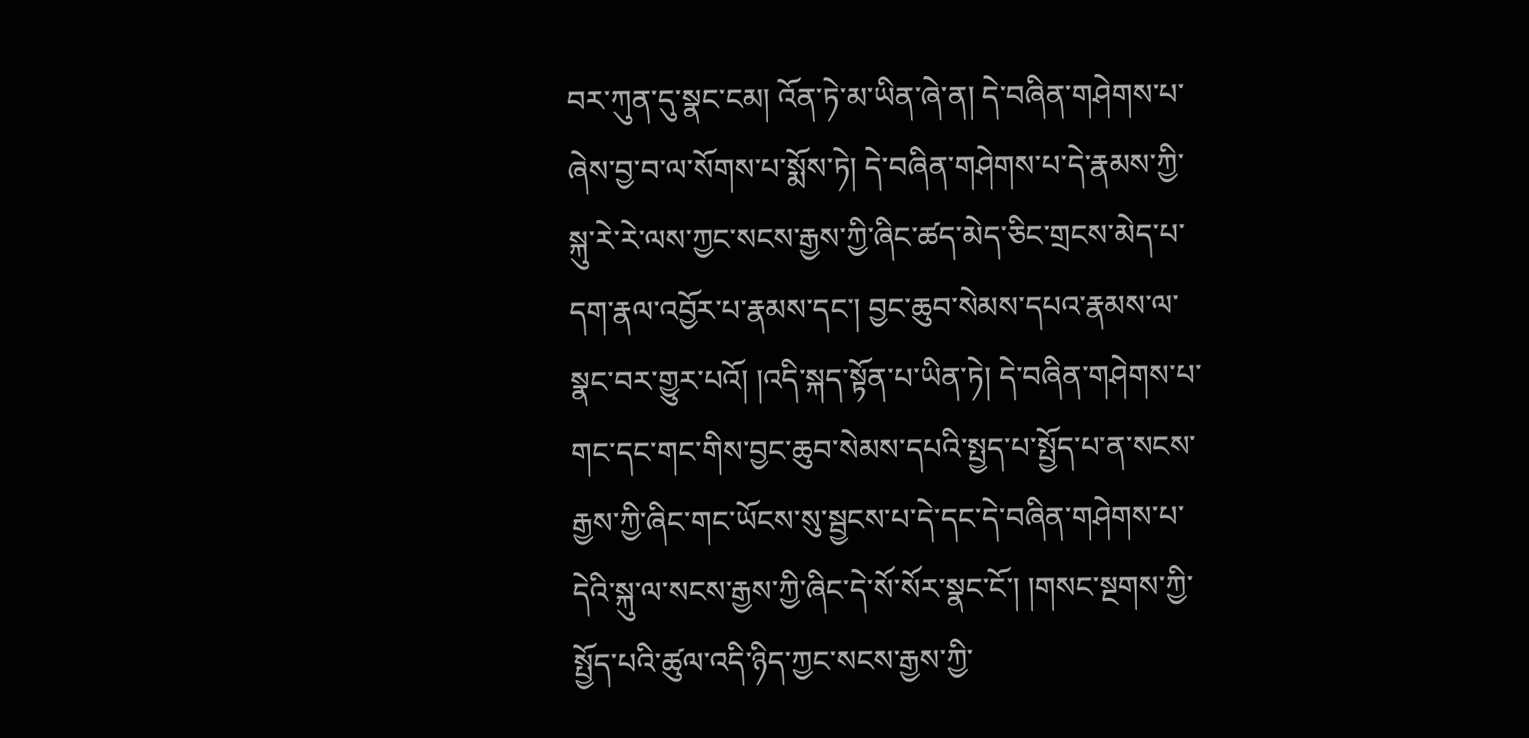བར་ཀུན་དུ་སྣང་ངམ། འོན་ཏེ་མ་ཡིན་ཞེ་ན། དེ་བཞིན་གཤེགས་པ་ཞེས་བྱ་བ་ལ་སོགས་པ་སྨོས་ཏེ། དེ་བཞིན་གཤེགས་པ་དེ་རྣམས་ཀྱི་སྐུ་རེ་རེ་ལས་ཀྱང་སངས་རྒྱས་ཀྱི་ཞིང་ཚད་མེད་ཅིང་གྲངས་མེད་པ་དག་རྣལ་འབྱོར་པ་རྣམས་དང་། བྱང་ཆུབ་སེམས་དཔའ་རྣམས་ལ་སྣང་བར་གྱུར་པའོ། །འདི་སྐད་སྟོན་པ་ཡིན་ཏེ། དེ་བཞིན་གཤེགས་པ་གང་དང་གང་གིས་བྱང་ཆུབ་སེམས་དཔའི་སྤྱད་པ་སྤྱོད་པ་ན་སངས་རྒྱས་ཀྱི་ཞིང་གང་ཡོངས་སུ་སྦྱངས་པ་དེ་དང་དེ་བཞིན་གཤེགས་པ་དེའི་སྐུ་ལ་སངས་རྒྱས་ཀྱི་ཞིང་དེ་སོ་སོར་སྣང་ངོ་། །གསང་སྔགས་ཀྱི་སྤྱོད་པའི་ཚུལ་འདི་ཉིད་ཀྱང་སངས་རྒྱས་ཀྱི་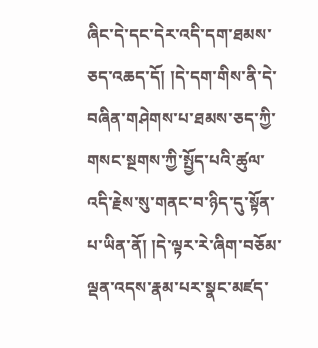ཞིང་དེ་དང་དེར་འདི་དག་ཐམས་ཅད་འཆད་དོ། །དེ་དག་གིས་ནི་དེ་བཞིན་གཤེགས་པ་ཐམས་ཅད་ཀྱི་གསང་སྔགས་ཀྱི་སྤྱོད་པའི་ཚུལ་འདི་རྗེས་སུ་གནང་བ་ཉིད་དུ་སྟོན་པ་ཡིན་ནོ། །དེ་ལྟར་རེ་ཞིག་བཅོམ་ལྡན་འདས་རྣམ་པར་སྣང་མཛད་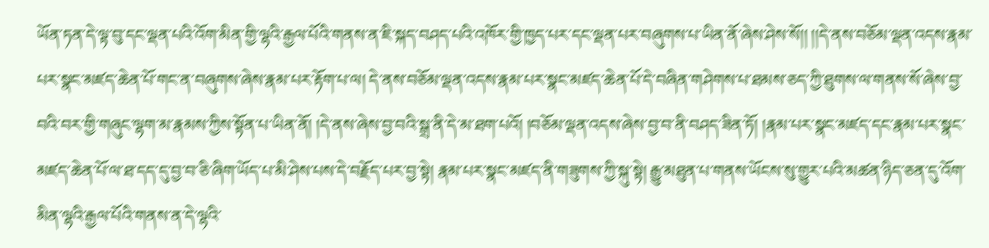ཡོན་ཏན་དེ་ལྟ་བུ་དང་ལྡན་པའི་འོག་མིན་གྱི་ལྷའི་རྒྱལ་པོའི་གནས་ན་ཇི་སྐད་བཤད་པའི་འཁོར་གྱི་ཁྱད་པར་དང་ལྡན་པར་བཞུགས་པ་ཡིན་ནོ་ཞེས་ཤེས་སོ།། །།དེ་ནས་བཅོམ་ལྡན་འདས་རྣམ་པར་སྣང་མཛད་ཆེན་པོ་གང་ན་བཞུགས་ཞེས་རྣམ་པར་རྟོག་པ་ལ། དེ་ནས་བཅོམ་ལྡན་འདས་རྣམ་པར་སྣང་མཛད་ཆེན་པོ་དེ་བཞིན་གཤེགས་པ་ཐམས་ཅད་ཀྱི་ཐུགས་ལ་གནས་སོ་ཞེས་བྱ་བའི་བར་གྱི་གཞུང་ལྷག་མ་རྣམས་ཀྱིས་སྟོན་པ་ཡིན་ནོ། །དེ་ནས་ཞེས་བྱ་བའི་སྒྲ་ནི་དེ་མ་ཐག་པའོ། །བཅོམ་ལྡན་འདས་ཞེས་བྱ་བ་ནི་བཤད་ཟིན་ཏོ། །རྣམ་པར་སྣང་མཛད་དང་རྣམ་པར་སྣང་མཛད་ཆེན་པོ་ལ་ཐ་དད་དུ་བྱ་བ་ཅི་ཞིག་ཡོད་པ་མི་ཤེས་པས་དེ་བརྗོད་པར་བྱ་སྟེ། རྣམ་པར་སྣང་མཛད་ནི་གཟུགས་ཀྱི་སྐུ་སྟེ། རྒྱུ་མཐུན་པ་གནས་ཡོངས་སུ་གྱུར་པའི་མཚན་ཉིད་ཅན་དུ་འོག་མིན་ལྷའི་རྒྱལ་པོའི་གནས་ན་དེ་ལྷའི་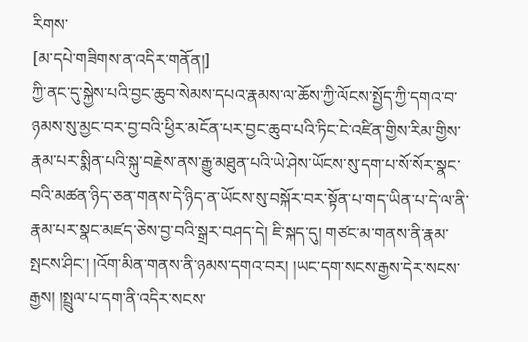རིགས་
[མ་དཔེ་གཟིགས་ན་འདིར་གནོན།]
ཀྱི་ནང་དུ་སྐྱེས་པའི་བྱང་ཆུབ་སེམས་དཔའ་རྣམས་ལ་ཆོས་ཀྱི་ལོངས་སྤྱོད་ཀྱི་དགའ་བ་ཉམས་སུ་མྱང་བར་བྱ་བའི་ཕྱིར་མངོན་པར་བྱང་ཆུབ་པའི་ཏིང་ངེ་འཛིན་གྱིས་རིམ་གྱིས་རྣམ་པར་སྨིན་པའི་སྐུ་བརྗེས་ནས་རྒྱུ་མཐུན་པའི་ཡེ་ཤེས་ཡོངས་སུ་དག་པ་སོ་སོར་སྣང་བའི་མཚན་ཉིད་ཅན་གནས་དེ་ཉིད་ན་ཡོངས་སུ་བསྐོར་བར་སྟོན་པ་གད་ཡིན་པ་དེ་ལ་ནི་རྣམ་པར་སྣང་མཛད་ཅེས་བྱ་བའི་སྒྲར་བཤད་དེ། ཇི་སྐད་དུ། གཙང་མ་གནས་ནི་རྣམ་སྤངས་ཤིང་། །འོག་མིན་གནས་ནི་ཉམས་དགའ་བར། །ཡང་དག་སངས་རྒྱས་དེར་སངས་རྒྱས། །སྤྲུལ་པ་དག་ནི་འདིར་སངས་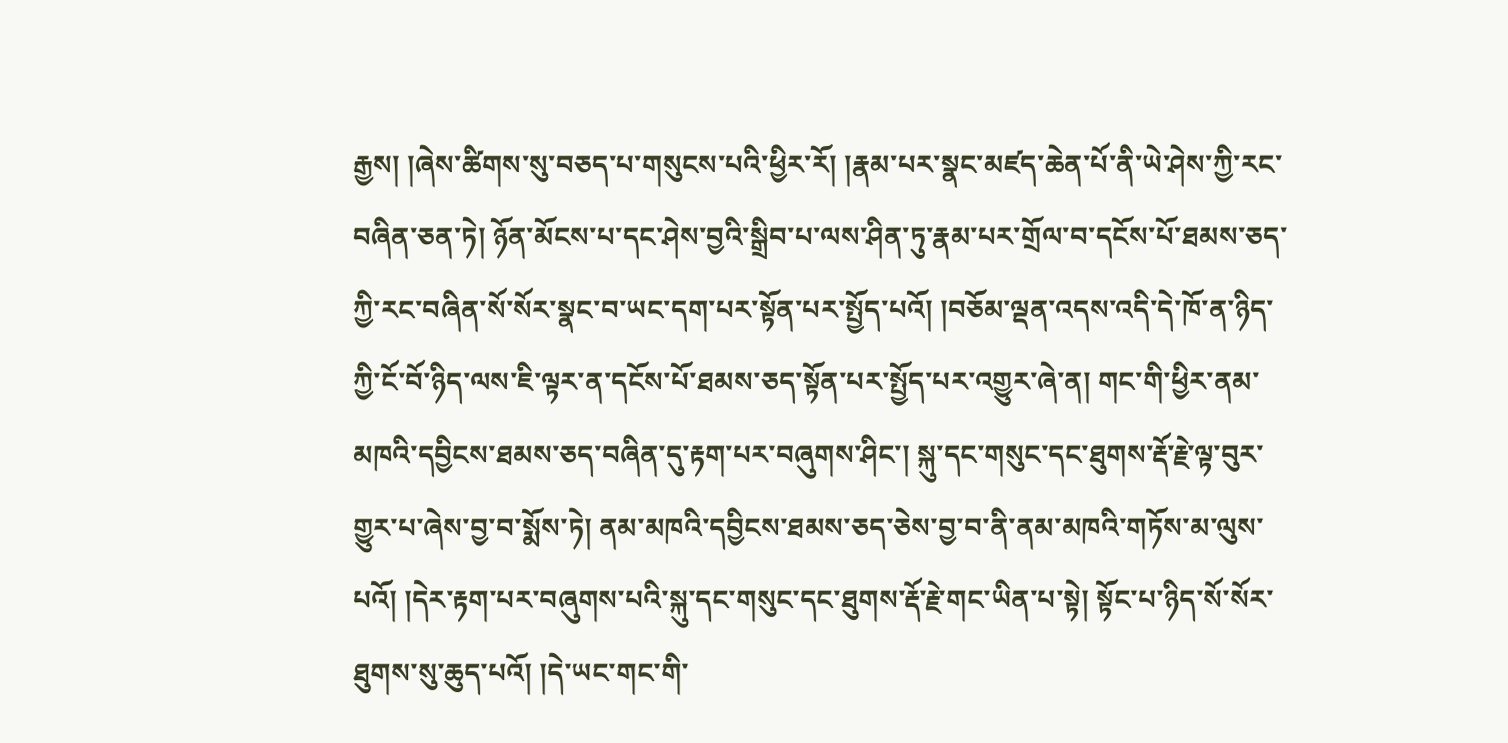རྒྱས། །ཞེས་ཚིགས་སུ་བཅད་པ་གསུངས་པའི་ཕྱིར་རོ། །རྣམ་པར་སྣང་མཛད་ཆེན་པོ་ནི་ཡེ་ཤེས་ཀྱི་རང་བཞིན་ཅན་ཏེ། ཉོན་མོངས་པ་དང་ཤེས་བྱའི་སྒྲིབ་པ་ལས་ཤིན་ཏུ་རྣམ་པར་གྲོལ་བ་དངོས་པོ་ཐམས་ཅད་ཀྱི་རང་བཞིན་སོ་སོར་སྣང་བ་ཡང་དག་པར་སྟོན་པར་སྤྱོད་པའོ། །བཅོམ་ལྡན་འདས་འདི་དེ་ཁོ་ན་ཉིད་ཀྱི་ངོ་བོ་ཉིད་ལས་ཇི་ལྟར་ན་དངོས་པོ་ཐམས་ཅད་སྟོན་པར་སྤྱོད་པར་འགྱུར་ཞེ་ན། གང་གི་ཕྱིར་ནམ་མཁའི་དབྱིངས་ཐམས་ཅད་བཞིན་དུ་རྟག་པར་བཞུགས་ཤིང་། སྐུ་དང་གསུང་དང་ཐུགས་རྡོ་རྗེ་ལྟ་བུར་གྱུར་པ་ཞེས་བྱ་བ་སྨོས་ཏེ། ནམ་མཁའི་དབྱིངས་ཐམས་ཅད་ཅེས་བྱ་བ་ནི་ནམ་མཁའི་གཏོས་མ་ལུས་པའོ། །དེར་རྟག་པར་བཞུགས་པའི་སྐུ་དང་གསུང་དང་ཐུགས་རྡོ་རྗེ་གང་ཡིན་པ་སྟེ། སྟོང་པ་ཉིད་སོ་སོར་ཐུགས་སུ་ཆུད་པའོ། །དེ་ཡང་གང་གི་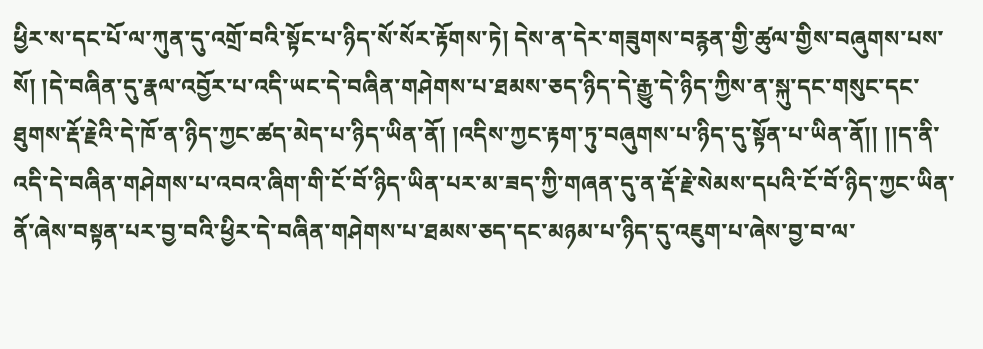ཕྱིར་ས་དང་པོ་ལ་ཀུན་དུ་འགྲོ་བའི་སྟོང་པ་ཉིད་སོ་སོར་རྟོགས་ཏེ། དེས་ན་དེར་གཟུགས་བརྙན་གྱི་ཚུལ་གྱིས་བཞུགས་པས་སོ། །དེ་བཞིན་དུ་རྣལ་འབྱོར་པ་འདི་ཡང་དེ་བཞིན་གཤེགས་པ་ཐམས་ཅད་ཉིད་དེ་རྒྱུ་དེ་ཉིད་ཀྱིས་ན་སྐུ་དང་གསུང་དང་ཐུགས་རྡོ་རྗེའི་དེ་ཁོ་ན་ཉིད་ཀྱང་ཚད་མེད་པ་ཉིད་ཡིན་ནོ། །འདིས་ཀྱང་རྟག་ཏུ་བཞུགས་པ་ཉིད་དུ་སྟོན་པ་ཡིན་ནོ།། །།ད་ནི་འདི་དེ་བཞིན་གཤེགས་པ་འབའ་ཞིག་གི་ངོ་བོ་ཉིད་ཡིན་པར་མ་ཟད་ཀྱི་གཞན་དུ་ན་རྡོ་རྗེ་སེམས་དཔའི་ངོ་བོ་ཉིད་ཀྱང་ཡིན་ནོ་ཞེས་བསྟན་པར་བྱ་བའི་ཕྱིར་དེ་བཞིན་གཤེགས་པ་ཐམས་ཅད་དང་མཉམ་པ་ཉིད་དུ་འཇུག་པ་ཞེས་བྱ་བ་ལ་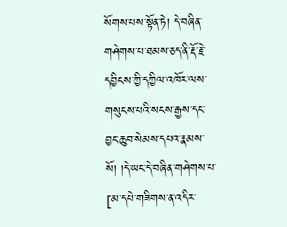སོགས་པས་སྟོན་ཏེ། དེ་བཞིན་གཤེགས་པ་ཐམས་ཅད་ནི་རྡོ་རྗེ་དབྱིངས་ཀྱི་དཀྱིལ་འཁོར་ལས་གསུངས་པའི་སངས་རྒྱས་དང་བྱང་ཆུབ་སེམས་དཔའ་རྣམས་སོ། །དེ་ཡང་དེ་བཞིན་གཤེགས་པ་
[མ་དཔེ་གཟིགས་ན་འདིར་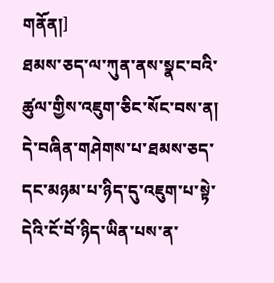གནོན།]
ཐམས་ཅད་ལ་ཀུན་ནས་སྣང་བའི་ཚུལ་གྱིས་འཇུག་ཅིང་སོང་བས་ན། དེ་བཞིན་གཤེགས་པ་ཐམས་ཅད་དང་མཉམ་པ་ཉིད་དུ་འཇུག་པ་སྟེ་དེའི་ངོ་བོ་ཉིད་ཡིན་པས་ན་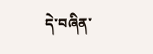དེ་བཞིན་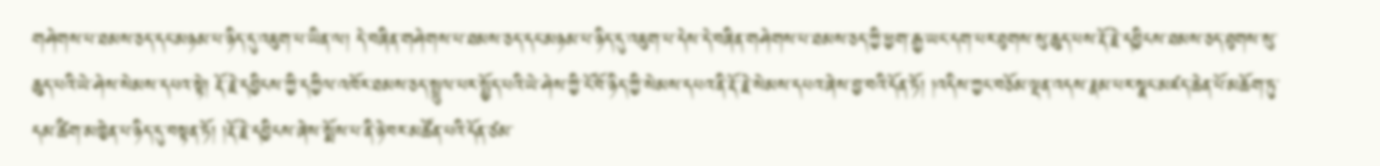གཤེགས་པ་ཐམས་ཅད་དང་མཉམ་པ་ཉིད་དུ་འཇུག་པ་ཡིན་ལ། དེ་བཞིན་གཤེགས་པ་ཐམས་ཅད་དང་མཉམ་པ་ཉིད་དུ་འཇུག་པ་དེས་དེ་བཞིན་གཤེགས་པ་ཐམས་ཅད་ཀྱི་ཕྱག་རྒྱ་ཡང་དག་པར་ཐུགས་སུ་ཆུད་པས་རྡོ་རྗེ་དབྱིངས་ཐམས་ཅད་ཐུགས་སུ་ཆུད་པའི་ཡེ་ཤེས་སེམས་དཔའ་སྟེ། རྡོ་རྗེ་དབྱིངས་ཀྱི་དཀྱིལ་འཁོར་ཐམས་ཅད་སྤྲུལ་པར་སྤྱོད་པའི་ཡེ་ཤེས་ཀྱི་ངོ་བོ་ཉིད་ཀྱི་སེམས་དཔའ་ནི་རྡོ་རྗེ་སེམས་དཔའ་ཞེས་བྱ་བའི་དོན་ཏོ། །འདིས་ཀྱང་བཅོམ་ལྡན་འདས་རྣམ་པར་སྣང་མཛད་ཆེན་པོ་མཆོག་ཏུ་དམ་ཚིག་མཁྱེན་པ་ཉིད་དུ་བསྟན་ཏོ། །རྡོ་རྗེ་དབྱིངས་ཞེས་སྨོས་པ་ནི་ཉེ་བར་མཚོན་པའི་དོན་ཙམ་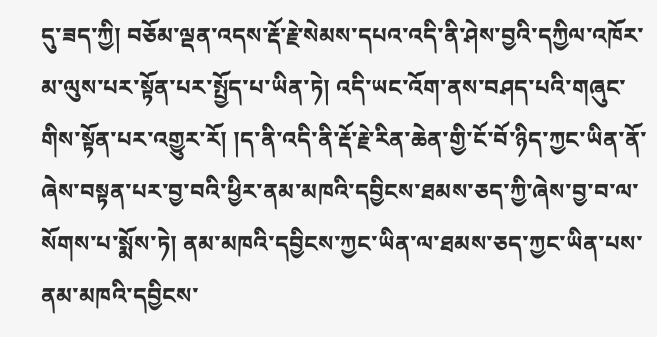དུ་ཟད་ཀྱི། བཅོམ་ལྡན་འདས་རྡོ་རྗེ་སེམས་དཔའ་འདི་ནི་ཤེས་བྱའི་དཀྱིལ་འཁོར་མ་ལུས་པར་སྟོན་པར་སྤྱོད་པ་ཡིན་ཏེ། འདི་ཡང་འོག་ནས་བཤད་པའི་གཞུང་གིས་སྟོན་པར་འགྱུར་རོ། །ད་ནི་འདི་ནི་རྡོ་རྗེ་རིན་ཆེན་གྱི་ངོ་བོ་ཉིད་ཀྱང་ཡིན་ནོ་ཞེས་བསྟན་པར་བྱ་བའི་ཕྱིར་ནམ་མཁའི་དབྱིངས་ཐམས་ཅད་ཀྱི་ཞེས་བྱ་བ་ལ་སོགས་པ་སྨོས་ཏེ། ནམ་མཁའི་དབྱིངས་ཀྱང་ཡིན་ལ་ཐམས་ཅད་ཀྱང་ཡིན་པས་ནམ་མཁའི་དབྱིངས་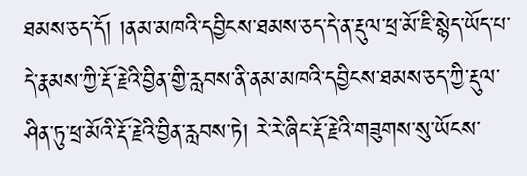ཐམས་ཅད་དོ། །ནམ་མཁའི་དབྱིངས་ཐམས་ཅད་དེ་ན་རྡུལ་ཕྲ་མོ་ཇི་སྙེད་ཡོད་པ་དེ་རྣམས་ཀྱི་རྡོ་རྗེའི་བྱིན་གྱི་རླབས་ནི་ནམ་མཁའི་དབྱིངས་ཐམས་ཅད་ཀྱི་རྡུལ་ཤིན་ཏུ་ཕྲ་མོའི་རྡོ་རྗེའི་བྱིན་རླབས་ཏེ། རེ་རེ་ཞིང་རྡོ་རྗེའི་གཟུགས་སུ་ཡོངས་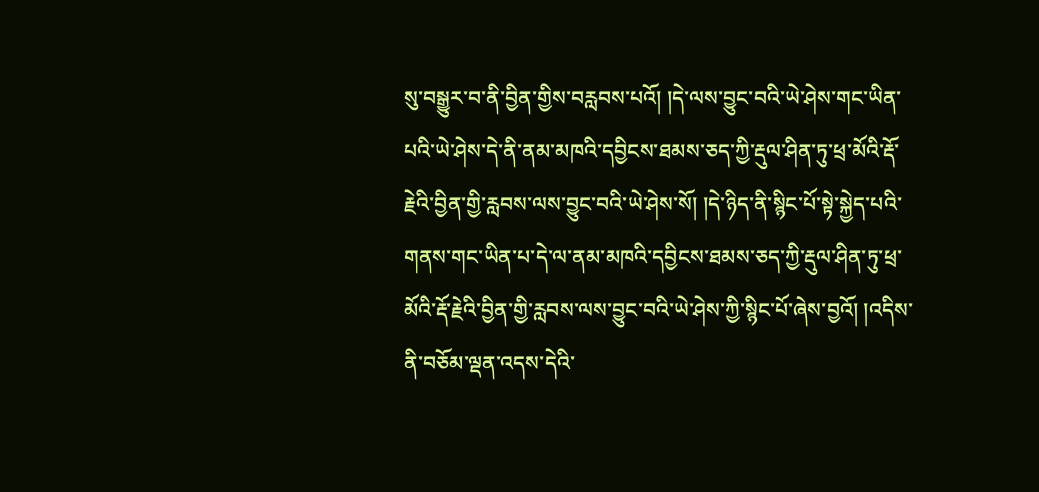སུ་བསྒྱུར་བ་ནི་བྱིན་གྱིས་བརླབས་པའོ། །དེ་ལས་བྱུང་བའི་ཡེ་ཤེས་གང་ཡིན་པའི་ཡེ་ཤེས་དེ་ནི་ནམ་མཁའི་དབྱིངས་ཐམས་ཅད་ཀྱི་རྡུལ་ཤིན་ཏུ་ཕྲ་མོའི་རྡོ་རྗེའི་བྱིན་གྱི་རླབས་ལས་བྱུང་བའི་ཡེ་ཤེས་སོ། །དེ་ཉིད་ནི་སྙིང་པོ་སྟེ་སྐྱེད་པའི་གནས་གང་ཡིན་པ་དེ་ལ་ནམ་མཁའི་དབྱིངས་ཐམས་ཅད་ཀྱི་རྡུལ་ཤིན་ཏུ་ཕྲ་མོའི་རྡོ་རྗེའི་བྱིན་གྱི་རླབས་ལས་བྱུང་བའི་ཡེ་ཤེས་ཀྱི་སྙིང་པོ་ཞེས་བྱའོ། །འདིས་ནི་བཅོམ་ལྡན་འདས་དེའི་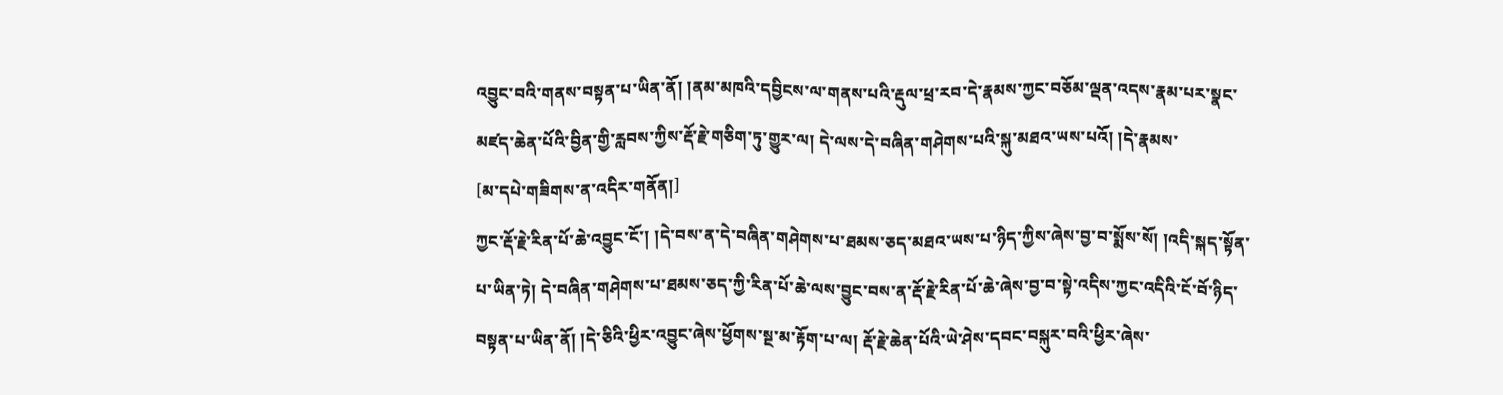འབྱུང་བའི་གནས་བསྟན་པ་ཡིན་ནོ། །ནམ་མཁའི་དབྱིངས་ལ་གནས་པའི་རྡུལ་ཕྲ་རབ་དེ་རྣམས་ཀྱང་བཅོམ་ལྡན་འདས་རྣམ་པར་སྣང་མཛད་ཆེན་པོའི་བྱིན་གྱི་རླབས་ཀྱིས་རྡོ་རྗེ་གཅིག་ཏུ་གྱུར་ལ། དེ་ལས་དེ་བཞིན་གཤེགས་པའི་སྐུ་མཐའ་ཡས་པའོ། །དེ་རྣམས་
[མ་དཔེ་གཟིགས་ན་འདིར་གནོན།]
ཀྱང་རྡོ་རྗེ་རིན་པོ་ཆེ་འབྱུང་ངོ་། །དེ་བས་ན་དེ་བཞིན་གཤེགས་པ་ཐམས་ཅད་མཐའ་ཡས་པ་ཉིད་ཀྱིས་ཞེས་བྱ་བ་སྨོས་སོ། །འདི་སྐད་སྟོན་པ་ཡིན་ཏེ། དེ་བཞིན་གཤེགས་པ་ཐམས་ཅད་ཀྱི་རིན་པོ་ཆེ་ལས་བྱུང་བས་ན་རྡོ་རྗེ་རིན་པོ་ཆེ་ཞེས་བྱ་བ་སྟེ་འདིས་ཀྱང་འདིའི་ངོ་བོ་ཉིད་བསྟན་པ་ཡིན་ནོ། །དེ་ཅིའི་ཕྱིར་འབྱུང་ཞེས་ཕྱོགས་སྔ་མ་རྟོག་པ་ལ། རྡོ་རྗེ་ཆེན་པོའི་ཡེ་ཤེས་དབང་བསྐུར་བའི་ཕྱིར་ཞེས་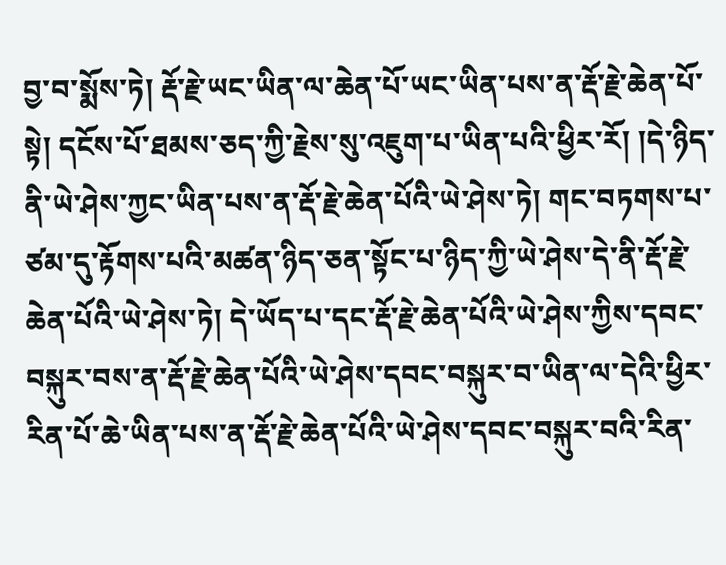བྱ་བ་སྨོས་ཏེ། རྡོ་རྗེ་ཡང་ཡིན་ལ་ཆེན་པོ་ཡང་ཡིན་པས་ན་རྡོ་རྗེ་ཆེན་པོ་སྟེ། དངོས་པོ་ཐམས་ཅད་ཀྱི་རྗེས་སུ་འཇུག་པ་ཡིན་པའི་ཕྱིར་རོ། །དེ་ཉིད་ནི་ཡེ་ཤེས་ཀྱང་ཡིན་པས་ན་རྡོ་རྗེ་ཆེན་པོའི་ཡེ་ཤེས་ཏེ། གང་བཏགས་པ་ཙམ་དུ་རྟོགས་པའི་མཚན་ཉིད་ཅན་སྟོང་པ་ཉིད་ཀྱི་ཡེ་ཤེས་དེ་ནི་རྡོ་རྗེ་ཆེན་པོའི་ཡེ་ཤེས་ཏེ། དེ་ཡོད་པ་དང་རྡོ་རྗེ་ཆེན་པོའི་ཡེ་ཤེས་ཀྱིས་དབང་བསྐུར་བས་ན་རྡོ་རྗེ་ཆེན་པོའི་ཡེ་ཤེས་དབང་བསྐུར་བ་ཡིན་ལ་དེའི་ཕྱིར་རིན་པོ་ཆེ་ཡིན་པས་ན་རྡོ་རྗེ་ཆེན་པོའི་ཡེ་ཤེས་དབང་བསྐུར་བའི་རིན་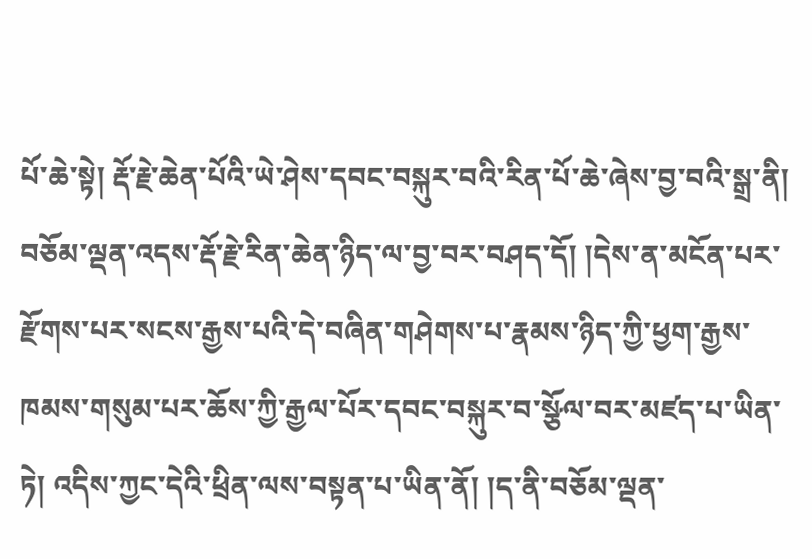པོ་ཆེ་སྟེ། རྡོ་རྗེ་ཆེན་པོའི་ཡེ་ཤེས་དབང་བསྐུར་བའི་རིན་པོ་ཆེ་ཞེས་བྱ་བའི་སྒྲ་ནི། བཅོམ་ལྡན་འདས་རྡོ་རྗེ་རིན་ཆེན་ཉིད་ལ་བྱ་བར་བཤད་དོ། །དེས་ན་མངོན་པར་རྫོགས་པར་སངས་རྒྱས་པའི་དེ་བཞིན་གཤེགས་པ་རྣམས་ཉིད་ཀྱི་ཕྱག་རྒྱས་ཁམས་གསུམ་པར་ཆོས་ཀྱི་རྒྱལ་པོར་དབང་བསྐུར་བ་སྩོལ་བར་མཛད་པ་ཡིན་ཏེ། འདིས་ཀྱང་དེའི་ཕྲིན་ལས་བསྟན་པ་ཡིན་ནོ། །ད་ནི་བཅོམ་ལྡན་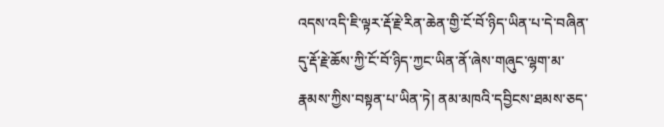འདས་འདི་ཇི་ལྟར་རྡོ་རྗེ་རིན་ཆེན་གྱི་ངོ་བོ་ཉིད་ཡིན་པ་དེ་བཞིན་དུ་རྡོ་རྗེ་ཆོས་ཀྱི་ངོ་བོ་ཉིད་ཀྱང་ཡིན་ནོ་ཞེས་གཞུང་ལྷག་མ་རྣམས་ཀྱིས་བསྟན་པ་ཡིན་ཏེ། ནམ་མཁའི་དབྱིངས་ཐམས་ཅད་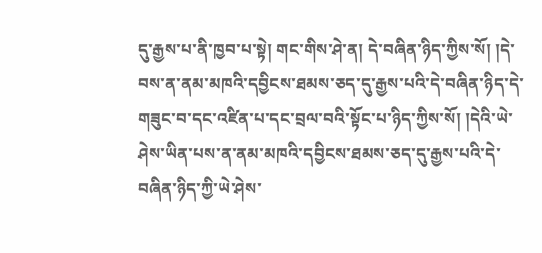དུ་རྒྱས་པ་ནི་ཁྱབ་པ་སྟེ། གང་གིས་ཤེ་ན། དེ་བཞིན་ཉིད་ཀྱིས་སོ། །དེ་བས་ན་ནམ་མཁའི་དབྱིངས་ཐམས་ཅད་དུ་རྒྱས་པའི་དེ་བཞིན་ཉིད་དེ་གཟུང་བ་དང་འཛིན་པ་དང་བྲལ་བའི་སྟོང་པ་ཉིད་ཀྱིས་སོ། །དེའི་ཡེ་ཤེས་ཡིན་པས་ན་ནམ་མཁའི་དབྱིངས་ཐམས་ཅད་དུ་རྒྱས་པའི་དེ་བཞིན་ཉིད་ཀྱི་ཡེ་ཤེས་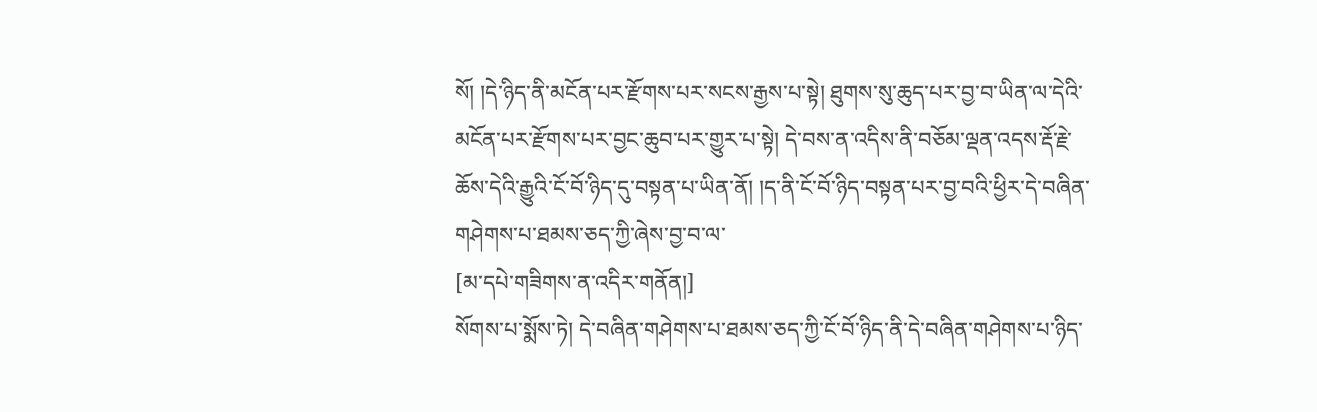སོ། །དེ་ཉིད་ནི་མངོན་པར་རྫོགས་པར་སངས་རྒྱས་པ་སྟེ། ཐུགས་སུ་ཆུད་པར་བྱ་བ་ཡིན་ལ་དེའི་མངོན་པར་རྫོགས་པར་བྱང་ཆུབ་པར་གྱུར་པ་སྟེ། དེ་བས་ན་འདིས་ནི་བཅོམ་ལྡན་འདས་རྡོ་རྗེ་ཆོས་དེའི་རྒྱུའི་ངོ་བོ་ཉིད་དུ་བསྟན་པ་ཡིན་ནོ། །ད་ནི་ངོ་བོ་ཉིད་བསྟན་པར་བྱ་བའི་ཕྱིར་དེ་བཞིན་གཤེགས་པ་ཐམས་ཅད་ཀྱི་ཞེས་བྱ་བ་ལ་
[མ་དཔེ་གཟིགས་ན་འདིར་གནོན།]
སོགས་པ་སྨོས་ཏེ། དེ་བཞིན་གཤེགས་པ་ཐམས་ཅད་ཀྱི་ངོ་བོ་ཉིད་ནི་དེ་བཞིན་གཤེགས་པ་ཉིད་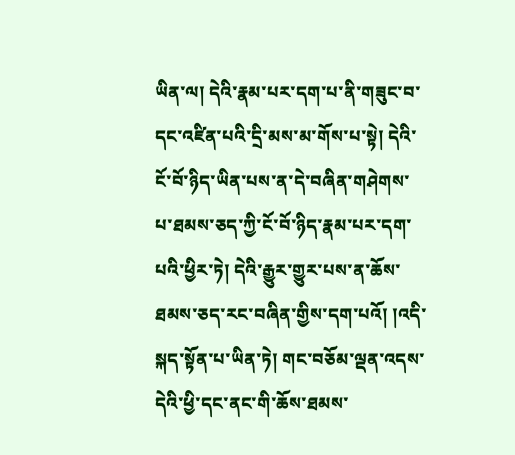ཡིན་ལ། དེའི་རྣམ་པར་དག་པ་ནི་གཟུང་བ་དང་འཛིན་པའི་དྲི་མས་མ་གོས་པ་སྟེ། དེའི་ངོ་བོ་ཉིད་ཡིན་པས་ན་དེ་བཞིན་གཤེགས་པ་ཐམས་ཅད་ཀྱི་ངོ་བོ་ཉིད་རྣམ་པར་དག་པའི་ཕྱིར་ཏེ། དེའི་རྒྱུར་གྱུར་པས་ན་ཆོས་ཐམས་ཅད་རང་བཞིན་གྱིས་དག་པའོ། །འདི་སྐད་སྟོན་པ་ཡིན་ཏེ། གང་བཅོམ་ལྡན་འདས་དེའི་ཕྱི་དང་ནང་གི་ཆོས་ཐམས་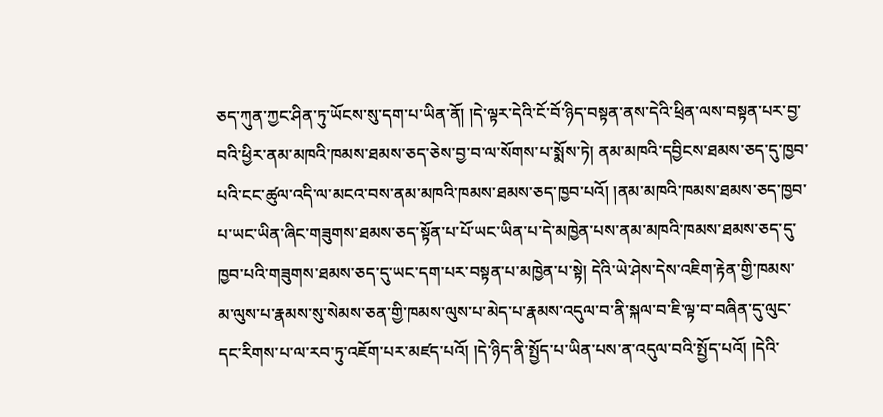ཅད་ཀུན་ཀྱང་ཤིན་ཏུ་ཡོངས་སུ་དག་པ་ཡིན་ནོ། །དེ་ལྟར་དེའི་ངོ་བོ་ཉིད་བསྟན་ནས་དེའི་ཕྲིན་ལས་བསྟན་པར་བྱ་བའི་ཕྱིར་ནམ་མཁའི་ཁམས་ཐམས་ཅད་ཅེས་བྱ་བ་ལ་སོགས་པ་སྨོས་ཏེ། ནམ་མཁའི་དབྱིངས་ཐམས་ཅད་དུ་ཁྱབ་པའི་ངང་ཚུལ་འདི་ལ་མངའ་བས་ནམ་མཁའི་ཁམས་ཐམས་ཅད་ཁྱབ་པའོ། །ནམ་མཁའི་ཁམས་ཐམས་ཅད་ཁྱབ་པ་ཡང་ཡིན་ཞིང་གཟུགས་ཐམས་ཅད་སྟོན་པ་པོ་ཡང་ཡིན་པ་དེ་མཁྱེན་པས་ནམ་མཁའི་ཁམས་ཐམས་ཅད་དུ་ཁྱབ་པའི་གཟུགས་ཐམས་ཅད་དུ་ཡང་དག་པར་བསྟན་པ་མཁྱེན་པ་སྟེ། དེའི་ཡེ་ཤེས་དེས་འཇིག་རྟེན་གྱི་ཁམས་མ་ལུས་པ་རྣམས་སུ་སེམས་ཅན་གྱི་ཁམས་ལུས་པ་མེད་པ་རྣམས་འདུལ་བ་ནི་སྐལ་བ་ཇི་ལྟ་བ་བཞིན་དུ་ལུང་དང་རིགས་པ་ལ་རབ་ཏུ་འཇོག་པར་མཛད་པའོ། །དེ་ཉིད་ནི་སྤྱོད་པ་ཡིན་པས་ན་འདུལ་བའི་སྤྱོད་པའོ། །དེའི་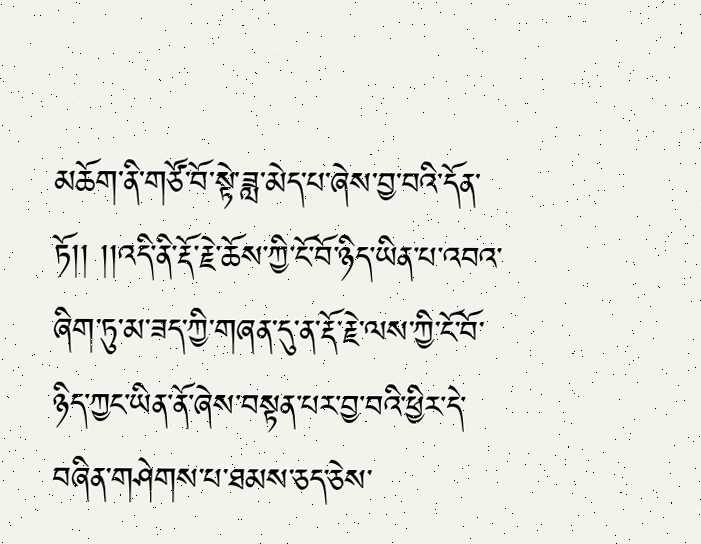མཆོག་ནི་གཙོ་བོ་སྟེ་ཟླ་མེད་པ་ཞེས་བྱ་བའི་དོན་ཏོ།། །།འདི་ནི་རྡོ་རྗེ་ཆོས་ཀྱི་ངོ་བོ་ཉིད་ཡིན་པ་འབའ་ཞིག་ཏུ་མ་ཟད་ཀྱི་གཞན་དུ་ན་རྡོ་རྗེ་ལས་ཀྱི་ངོ་བོ་ཉིད་ཀྱང་ཡིན་ནོ་ཞེས་བསྟན་པར་བྱ་བའི་ཕྱིར་དེ་བཞིན་གཤེགས་པ་ཐམས་ཅད་ཅེས་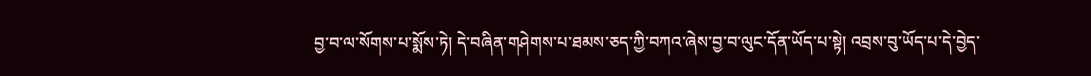བྱ་བ་ལ་སོགས་པ་སྨོས་ཏེ། དེ་བཞིན་གཤེགས་པ་ཐམས་ཅད་ཀྱི་བཀའ་ཞེས་བྱ་བ་ལུང་དོན་ཡོད་པ་སྟེ། འབྲས་བུ་ཡོད་པ་དེ་བྱེད་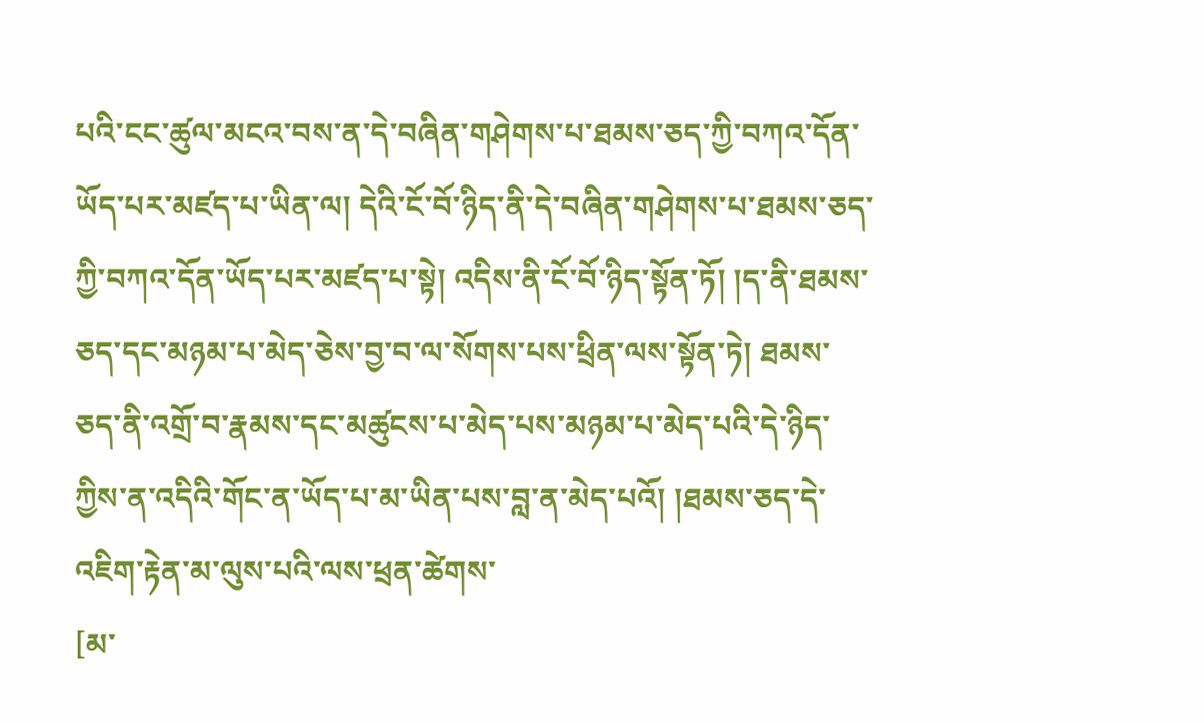པའི་ངང་ཚུལ་མངའ་བས་ན་དེ་བཞིན་གཤེགས་པ་ཐམས་ཅད་ཀྱི་བཀའ་དོན་ཡོད་པར་མཛད་པ་ཡིན་ལ། དེའི་ངོ་བོ་ཉིད་ནི་དེ་བཞིན་གཤེགས་པ་ཐམས་ཅད་ཀྱི་བཀའ་དོན་ཡོད་པར་མཛད་པ་སྟེ། འདིས་ནི་ངོ་བོ་ཉིད་སྟོན་ཏོ། །ད་ནི་ཐམས་ཅད་དང་མཉམ་པ་མེད་ཅེས་བྱ་བ་ལ་སོགས་པས་ཕྲིན་ལས་སྟོན་ཏེ། ཐམས་ཅད་ནི་འགྲོ་བ་རྣམས་དང་མཚུངས་པ་མེད་པས་མཉམ་པ་མེད་པའི་དེ་ཉིད་ཀྱིས་ན་འདིའི་གོང་ན་ཡོད་པ་མ་ཡིན་པས་བླ་ན་མེད་པའོ། །ཐམས་ཅད་དེ་འཇིག་རྟེན་མ་ལུས་པའི་ལས་ཕྲན་ཚེགས་
[མ་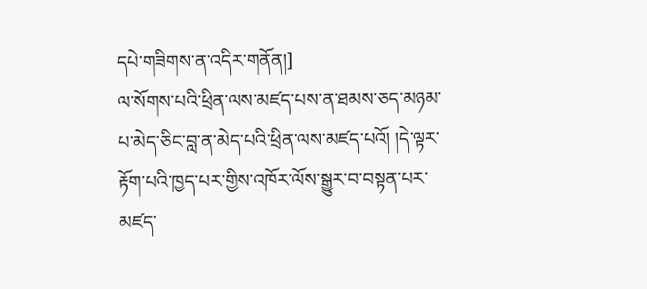དཔེ་གཟིགས་ན་འདིར་གནོན།]
ལ་སོགས་པའི་ཕྲིན་ལས་མཛད་པས་ན་ཐམས་ཅད་མཉམ་པ་མེད་ཅིང་བླ་ན་མེད་པའི་ཕྲིན་ལས་མཛད་པའོ། །དེ་ལྟར་རྟོག་པའི་ཁྱད་པར་གྱིས་འཁོར་ལོས་སྒྱུར་བ་བསྟན་པར་མཛད་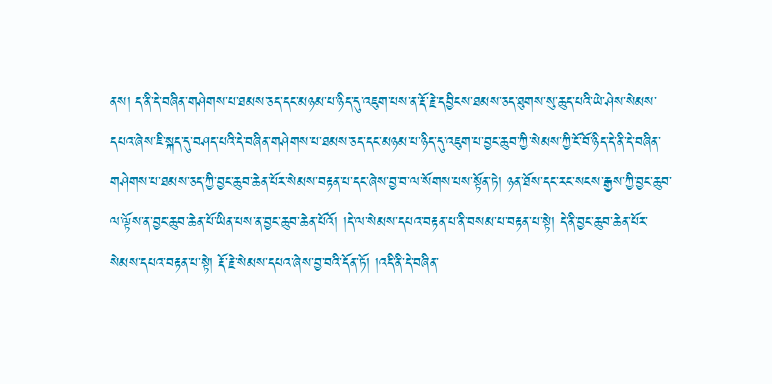ནས། ད་ནི་དེ་བཞིན་གཤེགས་པ་ཐམས་ཅད་དང་མཉམ་པ་ཉིད་དུ་འཇུག་པས་ན་རྡོ་རྗེ་དབྱིངས་ཐམས་ཅད་ཐུགས་སུ་ཆུད་པའི་ཡེ་ཤེས་སེམས་དཔའ་ཞེས་ཇི་སྐད་དུ་བཤད་པའི་དེ་བཞིན་གཤེགས་པ་ཐམས་ཅད་དང་མཉམ་པ་ཉིད་དུ་འཇུག་པ་བྱང་ཆུབ་ཀྱི་སེམས་ཀྱི་ངོ་བོ་ཉིད་དེ་ནི་དེ་བཞིན་གཤེགས་པ་ཐམས་ཅད་ཀྱི་བྱང་ཆུབ་ཆེན་པོར་སེམས་བརྟན་པ་དང་ཞེས་བྱ་བ་ལ་སོགས་པས་སྟོན་ཏེ། ཉན་ཐོས་དང་རང་སངས་རྒྱས་ཀྱི་བྱང་ཆུབ་ལ་ལྟོས་ན་བྱང་ཆུབ་ཆེན་པོ་ཡིན་པས་ན་བྱང་ཆུབ་ཆེན་པོའོ། །དེ་ལ་སེམས་དཔའ་བརྟན་པ་ནི་བསམ་པ་བརྟན་པ་སྟེ། དེ་ནི་བྱང་ཆུབ་ཆེན་པོར་སེམས་དཔའ་བརྟན་པ་སྟེ། རྡོ་རྗེ་སེམས་དཔའ་ཞེས་བྱ་བའི་དོན་ཏོ། །འདི་ནི་དེ་བཞིན་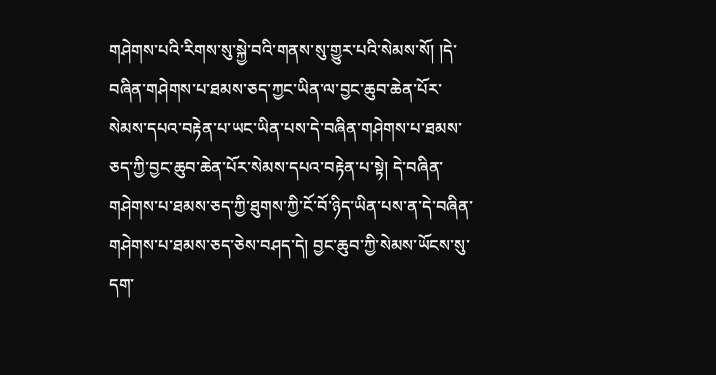གཤེགས་པའི་རིགས་སུ་སྐྱེ་བའི་གནས་སུ་གྱུར་པའི་སེམས་སོ། །དེ་བཞིན་གཤེགས་པ་ཐམས་ཅད་ཀྱང་ཡིན་ལ་བྱང་ཆུབ་ཆེན་པོར་སེམས་དཔའ་བརྟེན་པ་ཡང་ཡིན་པས་དེ་བཞིན་གཤེགས་པ་ཐམས་ཅད་ཀྱི་བྱང་ཆུབ་ཆེན་པོར་སེམས་དཔའ་བརྟེན་པ་སྟེ། དེ་བཞིན་གཤེགས་པ་ཐམས་ཅད་ཀྱི་ཐུགས་ཀྱི་ངོ་བོ་ཉིད་ཡིན་པས་ན་དེ་བཞིན་གཤེགས་པ་ཐམས་ཅད་ཅེས་བཤད་དེ། བྱང་ཆུབ་ཀྱི་སེམས་ཡོངས་སུ་དག་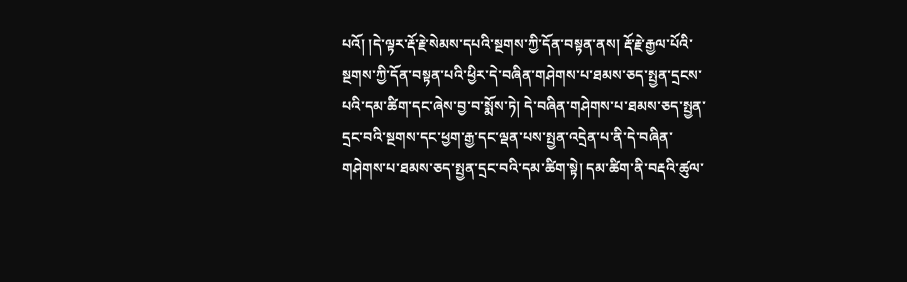པའོ། །དེ་ལྟར་རྡོ་རྗེ་སེམས་དཔའི་སྔགས་ཀྱི་དོན་བསྟན་ནས། རྡོ་རྗེ་རྒྱལ་པོའི་སྔགས་ཀྱི་དོན་བསྟན་པའི་ཕྱིར་དེ་བཞིན་གཤེགས་པ་ཐམས་ཅད་སྤྱན་དྲངས་པའི་དམ་ཚིག་དང་ཞེས་བྱ་བ་སྨོས་ཏེ། དེ་བཞིན་གཤེགས་པ་ཐམས་ཅད་སྤྱན་དྲང་བའི་སྔགས་དང་ཕྱག་རྒྱ་དང་ལྡན་པས་སྤྱན་འདྲེན་པ་ནི་དེ་བཞིན་གཤེགས་པ་ཐམས་ཅད་སྤྱན་དྲང་བའི་དམ་ཚིག་སྟེ། དམ་ཚིག་ནི་བརྡའི་ཚུལ་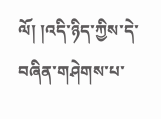ལོ། །འདི་ཉིད་ཀྱིས་དེ་བཞིན་གཤེགས་པ་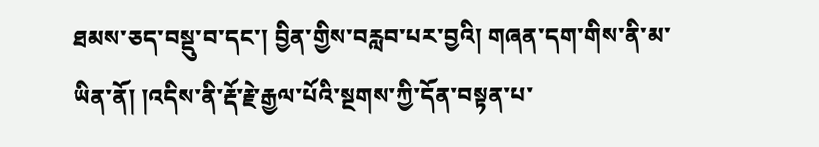ཐམས་ཅད་བསྡུ་བ་དང་། བྱིན་གྱིས་བརླབ་པར་བྱའི། གཞན་དག་གིས་ནི་མ་ཡིན་ནོ། །འདིས་ནི་རྡོ་རྗེ་རྒྱལ་པོའི་སྔགས་ཀྱི་དོན་བསྟན་པ་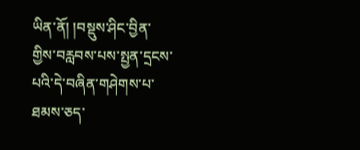ཡིན་ནོ། །བསྡུས་ཤིང་བྱིན་གྱིས་བརླབས་པས་སྤྱན་དྲངས་པའི་དེ་བཞིན་གཤེགས་པ་ཐམས་ཅད་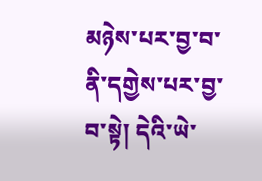མཉེས་པར་བྱ་བ་ནི་དགྱེས་པར་བྱ་བ་སྟེ། དེའི་ཡེ་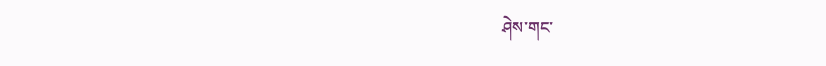ཤེས་གང་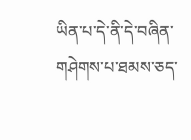ཡིན་པ་དེ་ནི་དེ་བཞིན་གཤེགས་པ་ཐམས་ཅད་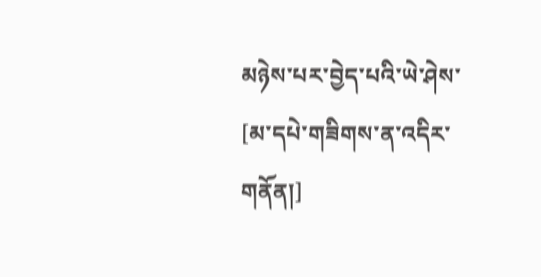མཉེས་པར་བྱེད་པའི་ཡེ་ཤེས་
[མ་དཔེ་གཟིགས་ན་འདིར་གནོན།]